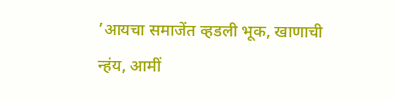’आयचा समाजेंत व्हडली भूक, खाणाची न्हंय, आमीं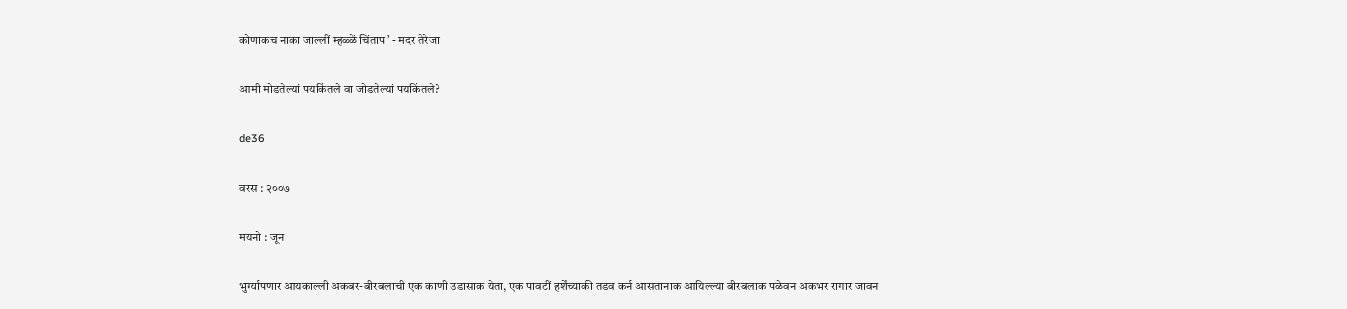कोणाक‌च नाका जाल्लीं म्हळ्ळें चिंताप’ - मदर तेरेजा

आमी मोडतेल्यां पयकिंतले वा जोडतेल्यां पयकिंतले?

de36

वरस : २००७

मयनो : जून

भुर्ग्यापणार आयकाल्ली अकबर-बीर‌बलाची एक काणी उडासाक येता, एक पावटीं हर्शेंच्याकी तडव कर्न आसतानाक आयिल्ल्या बीर‌बलाक पळेवन अकभर रागार जावन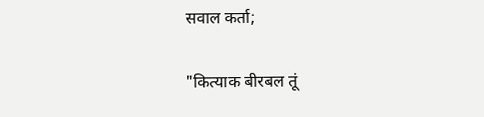सवाल कर्ता;

"कित्याक बीर‌बल तूं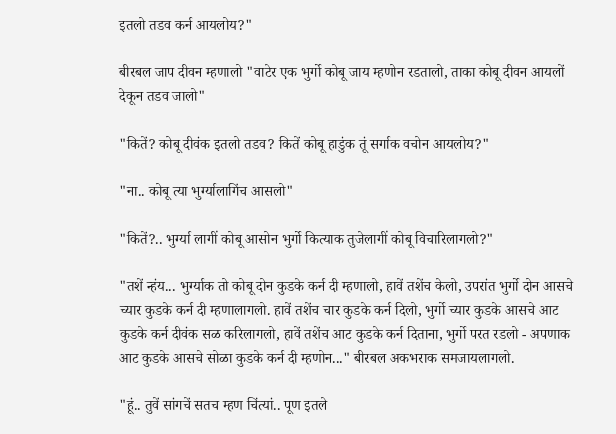इतलो तडव कर्न आयलोय?"

बीर‌बल जाप दीवन म्हणालो "वाटेर एक भुर्गो कोबू जाय म्हणोन रडतालो, ताका कोबू दीवन आयलों देकून तडव जालो"

"कितें? कोबू दीवंक इतलो तडव? कितें कोबू हाडुंक तूं सर्गाक वचोन आयलोय?"

"ना.. कोबू त्या भुर्ग्यालागिंच आसलो"

"कितें?.. भुर्ग्या लागीं कोबू आसोन भुर्गो कित्याक तुजेलागीं कोबू विचारिलागलो?"

"तशें न्हंय... भुर्ग्याक तो कोबू दोन कुडके कर्न दी म्हणालो, हावें तशेंच केलो, उपरांत भुर्गो दोन आसचे च्यार कुडके कर्न दी म्हणालागलो. हावें तशेंच चार कुडके कर्न दिलो, भुर्गो च्यार कुडके आसचे आट कुडके कर्न दीवंक सळ करिलागलो, हावें तशेंच आट कुडके कर्न दिताना, भुर्गो परत रडलो - अपणाक आट कुडके आसचे सोळा कुडके कर्न दी म्हणोन..." बीर‌बल अकभराक समजायलागलो.

"हूं.. तुवें सांगचें सत‌च म्हण चिंत्यां.. पूण इतले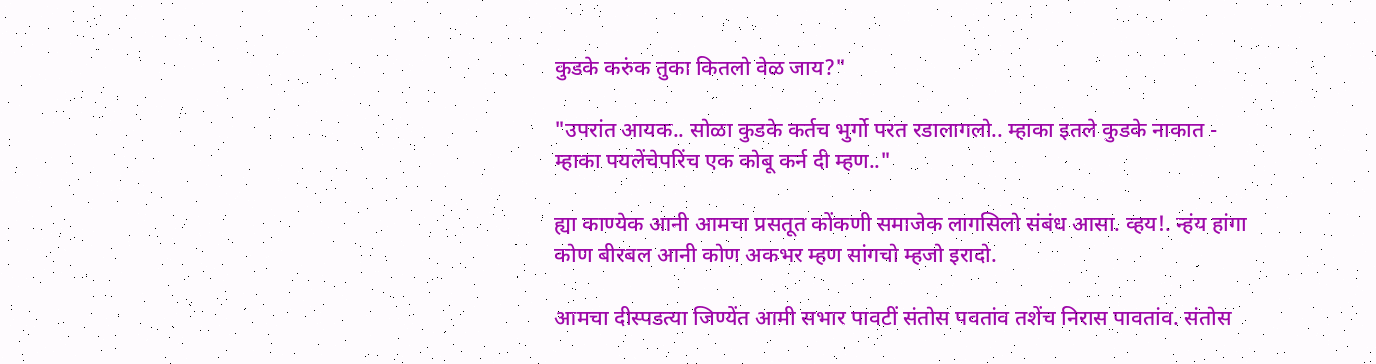कुडके करुंक तुका कितलो वेळ जाय?"

"उपरांत आयक.. सोळा कुडके कर्तच भुर्गो परत रडालागलो.. म्हाका इतले कुडके नाकात - म्हाका पयलेंचेपरिंच एक कोबू कर्न दी म्हण.."

ह्या काण्येक आनी आमचा प्रसतूत कोंकणी समाजेक लागसिलो संबंध आसा. व्हय!. न्हंय हांगा कोण बीर‌बल आनी कोण अकभर म्हण सांगचो म्हजो इरादो.

आमचा दीस्पडत्या जिण्येंत आमी सभार पावटीं संतोस पवतांव तशेंच निरास पावतांव. संतोस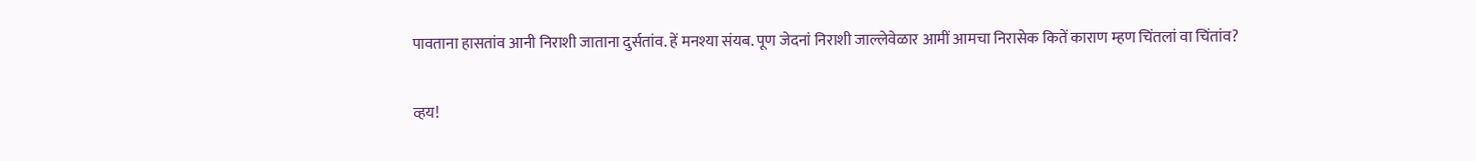पावताना हासतांव आनी निराशी जाताना दुर्सतांव. हें मनश्या संयब. पूण जेदनां निराशी जाल्लेवेळार आमीं आमचा निरासेक कितें काराण म्हण चिंतलां वा चिंतांव?

व्हय!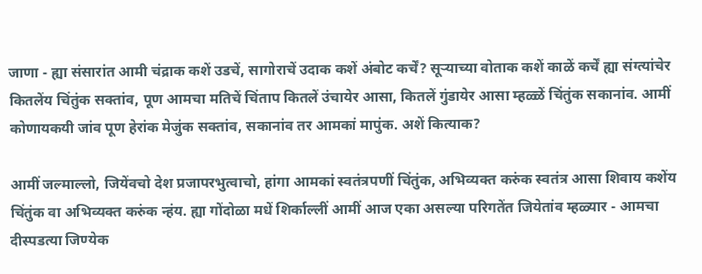जाणा - ह्या संसारांत आमी चंद्राक कशें उडचें, सागोराचें उदाक कशें अंबोट कर्चें? सूऱ्याच्या वोताक कशें काळें कर्चें ह्या संग्त्यांचेर कितलेंय चिंतुंक सक्तांव, पूण आमचा मतिचें चिंताप कितलें उंचायेर आसा, कितलें गुंडायेर आसा म्हळ्ळें चिंतुंक सकानांव. आमीं कोणायक‌यी जांव पूण हेरांक मेजुंक सक्तांव, सकानांव तर आमकां मापुंक. अशें कित्याक?

आमीं जल्माल्लो, जियेंवचो देश प्रजापरभुत्वाचो, हांगा आमकां स्वतंत्र‌पणीं चिंतुंक, अभिव्यक्त करुंक स्वतंत्र आसा शिवाय कशेंय चिंतुंक वा अभिव्यक्त करुंक न्हंय. ह्या गोंदोळा मधें शिर्काल्लीं आमीं आज एका असल्या परिगतेंत जियेतांव म्हळ्यार - आमचा दीस्पडत्या जिण्येक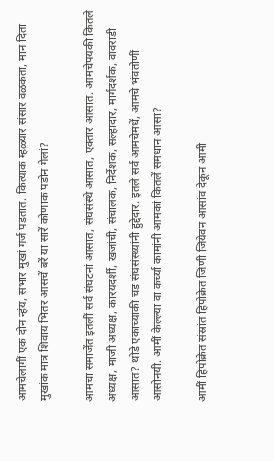आमचेलागीं एक दोन न्हंय, सभार मुखां गर्ज पडतात. कित्याक म्हळ्यार संसार वळकता, मान दिता मुखांक मात्र शिवाय भितर आसचें बरें या सारें कोणाक पडोन गेलां?

आमचा समाजेंत इतलीं सर्व संघटनां आसात, संघ‌संस्थे आसात, एक्तार आसात. आमचेपयकी कितले अध्यक्ष, माजी अध्यक्ष, कार‍यदर्शी, खजांची, संचालक, निर्देशक, सल्हादार, मार्ग‌दर्शक, वावराडी आसात? थोडे एकाच्याकी चड संघ‌संस्थ्यांनी हुद्देदार. इतले सर्व आमचेमधें, आमचे भंवतोणीं आसोन‌यी. आमीं केल्ल्या वा कर्च्या कामांनी आमकां कितलें समधान आसा?

आमीं हिपोक्रेत संस्रांत हिपोक्रेत जिणी जियेवन आसांव देकून आमी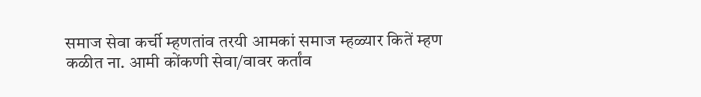समाज सेवा कर्ची म्हणतांव तर‌यी आमकां समाज म्हळ्यार कितें म्हण कळीत ना. आमी कोंकणी सेवा/वावर कर्तांव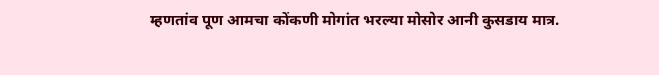म्हणतांव पूण आमचा कोंकणी मोगांत भरल्या मोसोर आनी कुसडाय मात्र.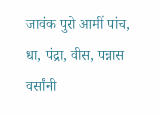जावंक पुरो आमीं पांच, धा, पंद्रा, वीस, पन्नास वर्सांनी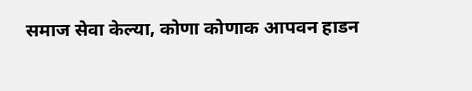समाज सेवा केल्या, कोणा कोणाक आपवन हाडन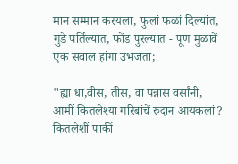मान सम्मान करयला, फुलां फळां दिल्यांत, गुडे पर्तिल्यात, फोंड पुरल्यात - पूण मुळावें एक सवाल हांगा उभजता;

"ह्या धा,वीस, तीस, वा पन्नास वर्सांनी, आमीं कितलेश्या गरिबांचें रुदान आयकलां? कितलेशीं पाकीं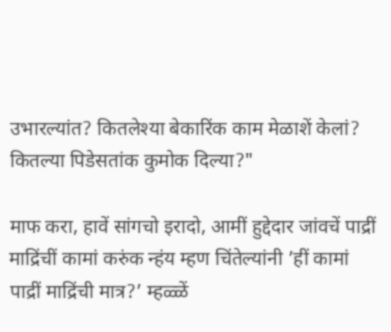उभारल्यांत? कितलेश्या बेकारिंक काम मेळाशें केलां? कितल्या पिडेसतांक कुमोक दिल्या?"

माफ करा, हावें सांगचो इरादो, आमीं हुद्देदार जांवचें पाद्रीं माद्रिंचीं कामां करुंक न्हंय म्हण चिंतेल्यांनी ’हीं कामां पाद्रीं माद्रिंची मात्र?’ म्हळ्ळें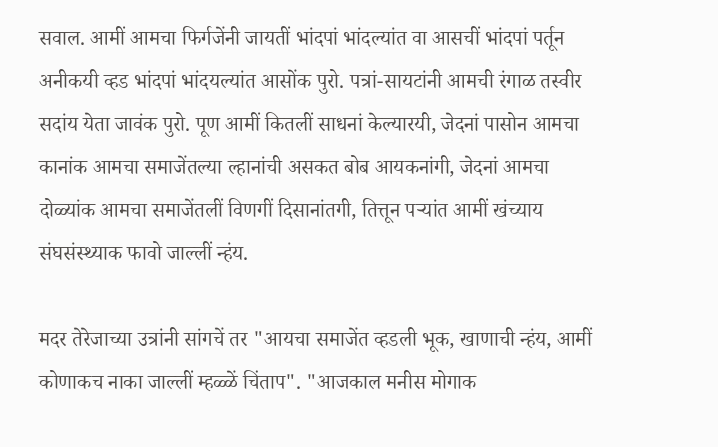सवाल. आमीं आमचा फिर्गजेंनी जायतीं भांदपां भांदल्यांत वा आसचीं भांदपां पर्तून अनीक‌यी व्हड भांदपां भांदयल्यांत आसोंक पुरो. पत्रां-सायटांनी आमची रंगाळ तस्वीर सदांय येता जावंक पुरो. पूण आमीं कितलीं साधनां केल्यार‌यी, जेदनां पासोन आमचा कानांक आमचा समाजेंतल्या ल्हानांची असकत बोब आयकनांगी, जेदनां आमचा दोळ्यांक आमचा समाजेंतलीं विणगीं दिसानांत‌गी, तित्तून पऱ्यांत आमीं खंच्याय संघ‌संस्थ्याक फावो जाल्लीं न्हंय.

मदर तेरेजाच्या उत्रांनी सांगचें तर "आयचा समाजेंत व्हडली भूक, खाणाची न्हंय, आमीं कोणाक‌च नाका जाल्लीं म्हळ्ळें चिंताप". "आज‌काल मनीस मोगाक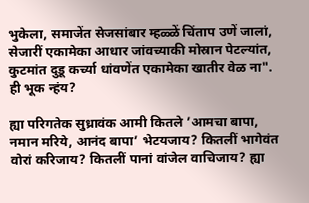भुकेला, समाजेंत सेज‌सांबार म्हळ्ळें चिंताप उणें जालां, सेजारीं एकामेका आधार जांवच्याकी मोस्रान पेटल्यांत, कुटमांत दुडू कर्च्या धांवणेंत एकामेका खातीर वेळ ना". ही भूक न्हंय?

ह्या परिगतेक सुध्रावंक आमी कितले ’आमचा बापा, नमान मरिये, आनंद बापा’ भेटयजाय? कितलीं भागेवंत वोरां करिजाय? कितलीं पानां वांजेल वाचिजाय? ह्या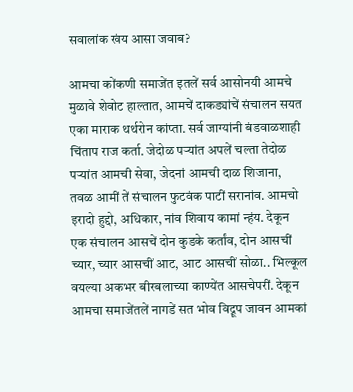सवालांक खंय आसा जवाब?

आमचा कोंकणी समाजेंत इतलें सर्व आसोन‌यी आमचे मुळावे शेवोट हाल्तात, आमचें दाकड्यांचें संचालन सयत एका माराक थर्थरोन कांप्ता. सर्व जाग्यांनी बंडवाळ‌शाही चिंताप राज कर्ता. जेदोळ पऱ्यांत अपलें चल्ता तेदोळ पऱ्यांत आमची सेवा, जेदनां आमची दाळ शिजाना, तवळ आमीं तें संचालन फुटवंक पाटीं सरानांव. आमचो इरादो हुद्दो, अधिकार, नांव शिवाय कामां न्हंय. देकून एक संचालन आसचें दोन कुडके कर्तांव, दोन आसचीं च्यार, च्यार आसचीं आट, आट आसचीं सोळा.. भिल्कूल वयल्या अकभर बीर‌बलाच्या काण्येंत आसचेपरीं. देकून आमचा समाजेंतलें नागडें सत भोव विद्रूप जावन आमकां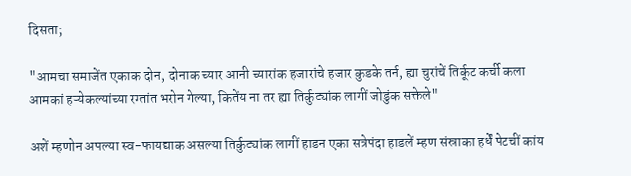दिसता;

"आमचा समाजेंत एकाक दोन, दोनाक च्यार आनी च्यारांक हजारांचे हजार कुडके तर्न, ह्या चुरांचें तिर्कूट कर्ची कला आमकां हऱ्येकल्यांच्या रग्तांत भरोन गेल्या, कितेंय ना तर ह्या तिर्कुट्यांक लागीं जोडुंक सक्तेले"

अशें म्हणोन अपल्या स्व-फायद्याक असल्या तिर्कुट्यांक लागीं हाडन एका सत्रेपंदा हाडलें म्हण संस्राका हर्धें पेटचीं कांय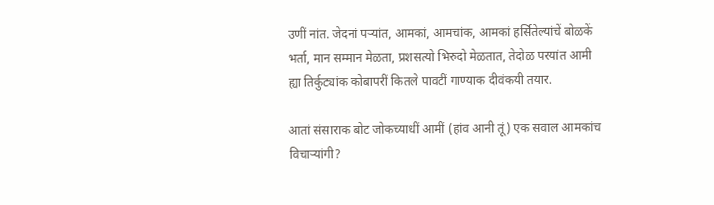उणीं नांत. जेदनां पऱ्यांत, आमकां, आमचांक, आमकां हर्सितेल्यांचें बोळकें भर्ता, मान सम्मान मेळता, प्रशसत्यो भिरुदो मेळतात, तेदोळ पर‍यांत आमी ह्या तिर्कुट्यांक कोबापरीं कितले पावटीं गाण्याक दीवंक‌यी तयार.

आतां संसाराक बोट जोकच्याधीं आमीं (हांव आनी तूं) एक सवाल आमकांच विचाऱ्यांगी?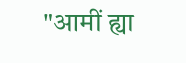"आमीं ह्या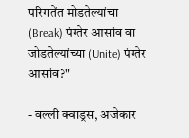परिगतेंत मोडतेल्यांचा (Break) पंग्तेर आसांव वा जोडतेल्यांच्या (Unite) पंग्तेर आसांव?"

- वल्ली क्वाड्रस, अजेकार